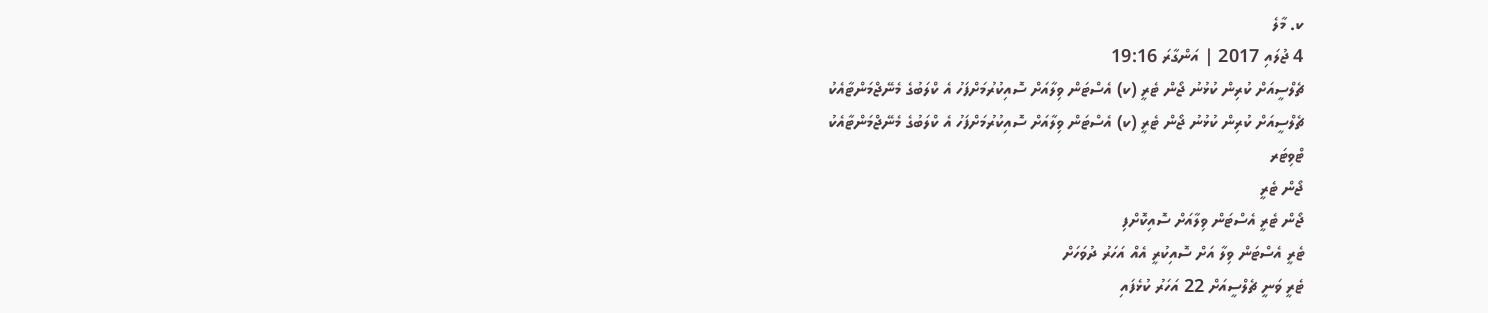ކ. މާލެ
4 ޖުލައި 2017 | އަންގާރަ 19:16
ޗެލްސީއަށް ކުރިން ކުޅުނު ޖޯން ޓެރީ (ކ) އެސްޓަން ވިލާއަށް ސޮއިކުރުމަށްފަހު އެ ކްލަބުގެ މެނޭޖްމަންޓާއެކު
ޗެލްސީއަށް ކުރިން ކުޅުނު ޖޯން ޓެރީ (ކ) އެސްޓަން ވިލާއަށް ސޮއިކުރުމަށްފަހު އެ ކްލަބުގެ މެނޭޖްމަންޓާއެކު
ޓްވިޓަރ
ޖޯން ޓެރީ
ޖޯން ޓެރީ އެސްޓަން ވިލާއަށް ސޮއިކޮށްފި
ޓެރީ އެސްޓަން ވިލާ އަށް ސޮއިކުރީ އެއް އަހަރު ދުވަހަށް
ޓެރީ ވަނީ ޗެލްސީއަށް 22 އަހަރު ކުޅެފައި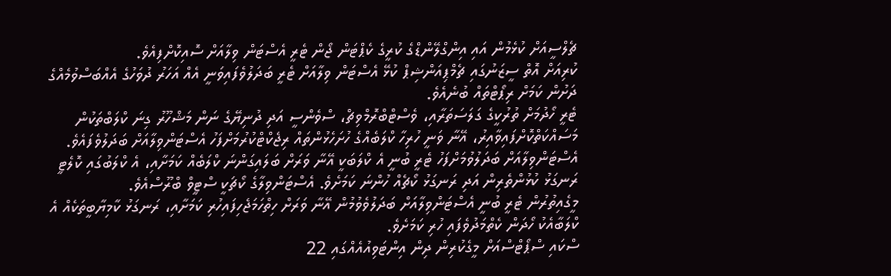ޗެލްސީއަށް ކުޅެމުން އައި އިންގްލޭންޑްގެ ކުރީގެ ކެޕްޓަން ޖޯން ޓެރީ އެސްޓަން ވިލާއަށް ސޮއިކޮށްފިއެވެ.
ކުރިއަށް އޮތް ސީޒަނުގައި ޗެމްޕިއަންޝިޕް ކުޅޭ އެސްޓަން ވިލާއަށް ޓެރީ ބަދަލުވެފައިވަނީ އެއް އަހަރު ދުވަހުގެ އެއްބަސްވުމެއްގެ ދަށުން ކަމަށް ރިޕޯޓްތައް ބުނެއެވެ.
ޓެރީ ހޯދުމަށް ތުރުކީގެ ގަލަސަތަރާއި، ވެސްޓްބްރޮމްވިޗް، ސްވެންސީ އަދި ދުނިޔޭގެ ނަން މަޝްހޫރު ގިނަ ކްލަބްތަކުން މަސައްކަތްކޮށްފައިވާއިރު، އޭނާ ވަނީ ހުރިހާ ކްލަބެއްގެ ހުށަހެޅުންތައް ރިޖެކްޓްކުރުމަށްފަހު އެސްޓަންވިލާއަށް ބަދަލުވެފައެވެ.
އެސްޓަންވިލާއަށް ބަދަލުވުމަށްފަހު ޓެރީ ބުނީ އެ ކްލަބަކީ އޭނާ ވަރަށް ބަލައިގަންނަ ކްލަބެއް ކަމަށާއި، އެ ކްލަބުގައި ކޮލެޓީ ރަނގަޅު ކުޅުންތެރިން އަދި ރަނގަޅު ކޯޗެއް ހުންނަ ކަމަށެވެ. އެސްޓަންވިލާގެ ކޯޗަކީ ސްޓީވް ބްރޫސްއެވެ.
މީގެއިތުރުން ޓެރީ ބުނީ އެސްޓަންވިލާއަށް ބަދަލުވެވުމުން އޭނާ ވަރަށް ހިތްހަމަޖެހިފައިހުރި ކަމަށާއި، ރަނގަޅު ކާމިޔާބީތަކެއް އެ ކްލަބާއެކު ހޯދަން ކެތްމަދުވެފައި ހުރި ކަމަށެވެ.
ސްކައި ސްޕޯޓްސްއަށް މީގެކުރިން ދިން އިންޓަވިއުއެއްގައި 22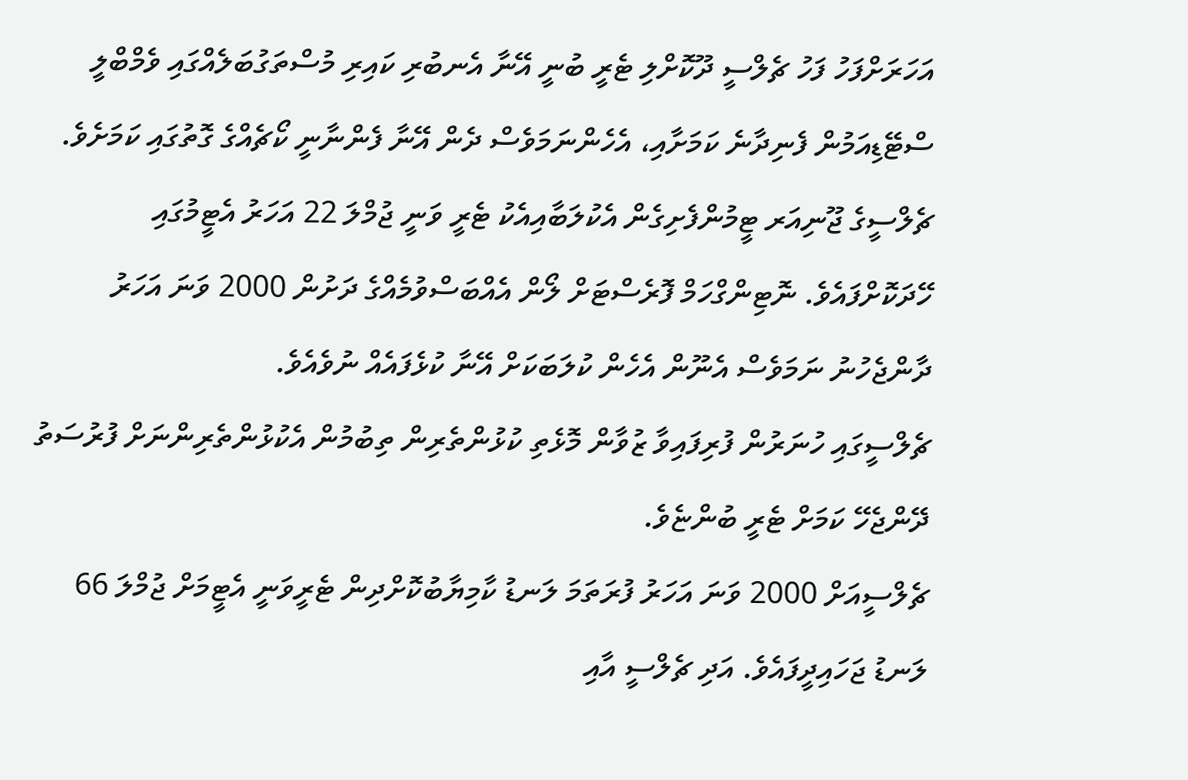އަހަރަށްފަހު ފަހު ޗެލްސީ ދޫކޮށްލި ޓެރީ ބުނީ އޭނާ އެނބުރި ކައިރި މުސްތަގުބަލެއްގައި ވެމްބްލީ ސްޓޭޑިއަމުން ފެނިދާނެ ކަމަށާއި، އެހެންނަމަވެސް ދެން އޭނާ ފެންނާނީ ކޯޗެއްގެ ގޮތުގައި ކަމަށެވެ.
ޗެލްސީގެ ޖޫނިއަރ ޓީމުންފެށިގެން އެކުލަބާއިއެކު ޓެރީ ވަނީ ޖުމްލަ 22 އަހަރު އެޓީމުގައި ހޭދަކޮށްފައެވެ. ނޮޓިންގްހަމް ފޮރެސްޓަށް ލޯން އެއްބަސްވުމެއްގެ ދަށުން 2000 ވަނަ އަހަރު ދާންޖެހުނު ނަމަވެސް އެނޫން އެހެން ކުލަބަކަށް އޭނާ ކުޅެފައެއް ނުވެއެވެ.
ޗެލްސީގައި ހުނަރުން ފުރިފައިވާ ޒުވާން މޮޅެތި ކުޅުންތެރިން ތިބުމުން އެކުޅުންތެރިންނަށް ފުރުސަތު ދޭންޖެހޭ ކަމަށް ޓެރީ ބުންޏެވެ.
ޗެލްސީއަށް 2000 ވަނަ އަހަރު ފުރަތަމަ ލަނޑު ކާމިޔާބުކޮށްދިން ޓެރީވަނީ އެޓީމަށް ޖުމްލަ 66 ލަނޑު ޖަހައިދީފައެވެ. އަދި ޗެލްސީ އާއި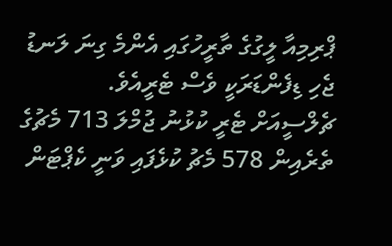ޕްރިމިއާ ލީގުގެ ތާރީހުގައި އެންމެ ގިނަ ލަނޑު ޖެހި ޑިފެންޑަރަކީ ވެސް ޓެރީއެވެ.
ޗެލްސީއަށް ޓެރީ ކުޅުނު ޖުމްލަ 713 މެޗުގެ ތެރެއިން 578 މެޗު ކުޅެފައި ވަނީ ކެޕްޓަން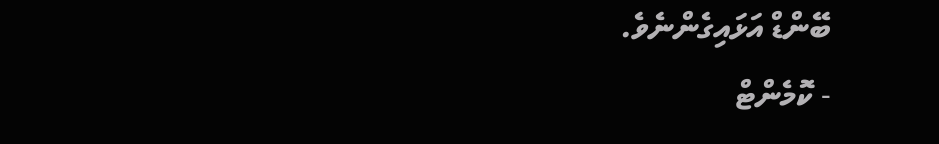ބޭންޑް އަޅައިގެންނެވެ.
- ކޮމެންޓް